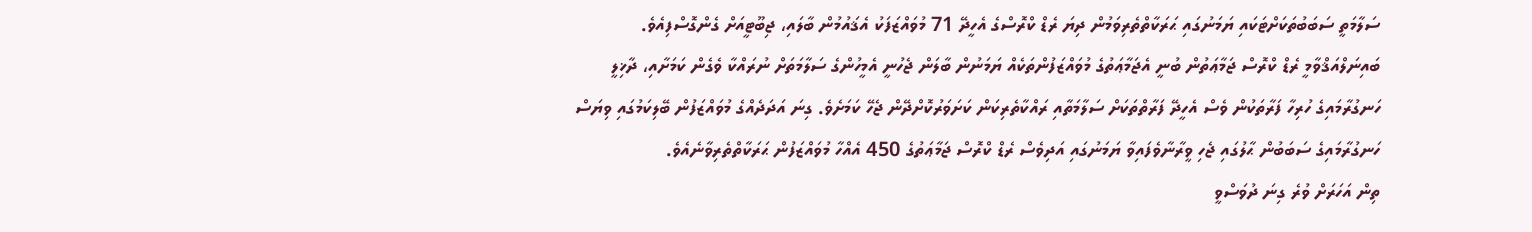ސަލާމަތީ ސަބަބުތަކަށްޓަކައި ޔަމަނުގައި ޙަރަކާތްތެރިވަމުން ދިޔަ ރެޑް ކްރޮސްގެ އެހީދޭ 71 މުވައްޒަފަކު އެޤައުމުން ބާލައި، ޖިބޫޓީއަށް ގެންގޮސްފިއެވެ.
ބައިނަލްއަޤްވާމީ ރެޑް ކްރޮސް ޖަމާޢަތުން ބުނީ އެޖަމާޢަތުގެ މުވައްޒަފުންތަކެއް ޔަމަނުން ބާލަން ޖެހުނީ އެމީހުންގެ ސަލާމަތަށް ނުރައްކާ ވެގެން ކަމަށާއި، ދާޚިލީ ހަނގުރާމައިގެ ހުރިހާ ފަރާތަކުން ވެސް އެހީދޭ ފަރާތްތަކަށް ސަލާމަތާއި ރައްކާތެރިކަން ކަށަވަރުކޮށްދޭން ޖެހޭ ކަމަށެވެ. ގިނަ އަދަދެއްގެ މުވައްޒަފުން ބޭލިކަމުގައި ވިޔަސް ހަނގުރާމައިގެ ސަބަބުން ޙާލުގައި ޖެހި ވީރާނާވެފައިވާ ޔަމަނުގައި އަދިވެސް ރެޑް ކްރޮސް ޖަމާޢަތުގެ 450 އެއްހާ މުވައްޒަފުން ޙަރަކާތްތެރިވާނެއެވެ.
ތިން އަހަރަށް ވުރެ ގިނަ ދުވަސްވީ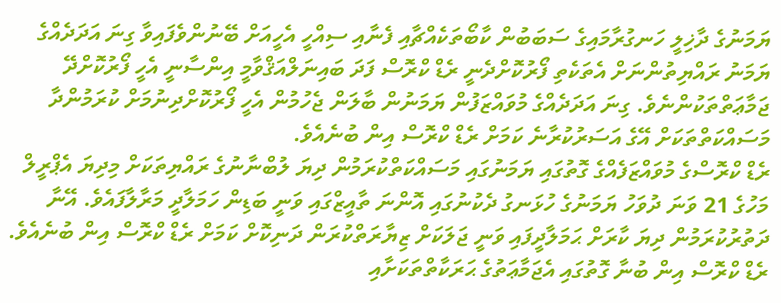ޔަމަނުގެ ދާޚިލީ ހަނގުރާމައިގެ ސަބަބުން ކާބޯތަކެއްޗާއި ފެނާއި ސިއްހީ އެހީއަށް ބޭނުންވެފައިވާ ގިނަ އަދަދެއްގެ ޔަމަނު ރައްޔިތުންނަށް އެތަކެތި ފޯރުކޮށްދެނީ ރެޑް ކްރޮސް ފަދަ ބައިނަލްއަޤްވާމީ އިންސާނީ އެހީ ފޯރުކޮށްދޭ ޖަމާޢަތްތަކުންނެވެ. ގިނަ އަދަދެއްގެ މުވައްޒަފުން ޔަމަނުން ބާލަން ޖެހުމުން އެހީ ފޯރުކޮށްދިނުމަށް ކުރަމުންދާ މަސައްކަތްތަކަށް އޭގެ އަސަރުކުރާނެ ކަމަށް ރެޑް ކްރޮސް އިން ބުނެއެވެ.
ރެޑް ކްރޮސްގެ މުވައްޒަފެއްގެ ގޮތުގައި ޔަމަނުގައި މަސައްކަތްކުރަމުން ދިޔަ ލުބްނާނުގެ ރައްޔިތަކަށް މިދިޔަ އެޕްރީލް މަހުގެ 21 ވަނަ ދުވަހު ޔަމަނުގެ ހުޅަނގު ދެކުނުގައި އޮންނަ ތާއީޒްގައި ވަނީ ބަޑިން ހަމަލާދީ މަރާލާފައެވެ. އޭނާ ދަތުރުކުރަމުން ދިޔަ ކާރަށް ޙަމަލާދީފައި ވަނީ ޖަލަކަށް ޒިޔާރަތްކުރަން ދަނިކޮށް ކަމަށް ރެޑް ކްރޮސް އިން ބުނެއެވެ.
ރެޑް ކްރޮސް އިން ބުނާ ގޮތުގައި އެޖަމާޢަތުގެ ޙަރަކާތްތަކަށާއި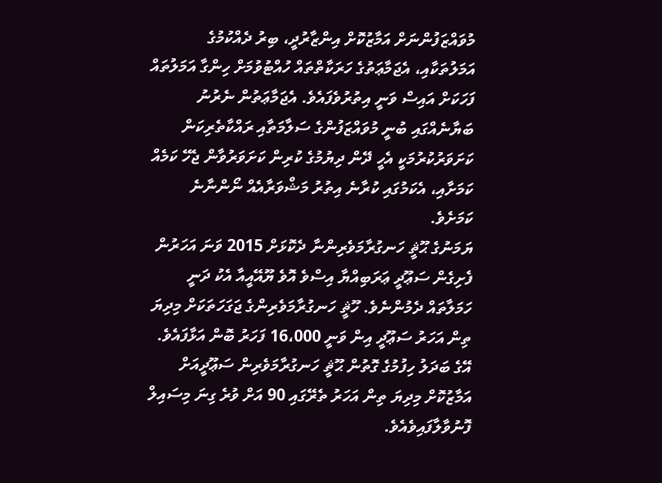މުވައްޒަފުންނަށް އަމާޒުކޮށް އިންޒާރުދީ، ބިރު ދެއްކުމުގެ އަމަލުތަކާއި، އެޖަމާޢަތުގެ ހަރަކާތްތައް ހުއްޓުވުމަށް ހިންގާ އަމަލުތައް ފަހަކަށް އައިސް ވަނީ އިތުރުވެފައެވެ. އެޖަމާޢަތުން ނެރުނު ބަޔާނެއްގައި ބުނީ މުވައްޒަފުންގެ ސަލާމަތާއި ރައްކާތެރިކަން ކަށަވަރުކުރުމަކީ އެހީ ދޭން ދިޔުމުގެ ކުރިން ކަށަވަރުވާން ޖެހޭ ކަމެއް ކަމަށާއި، އެކަމުގައި ކުރާނެ އިތުރު މަޝްވަރާއެއް ނޯންނާނެ ކަމަށެވެ.
ޔަމަނުގެ ޙޫޘީ ހަނގުރާމަވެރިންނާ ދެކޮޅަށް 2015 ވަނަ އަހަރުން ފެށިގެން ސަޢޫދީ ޢަރަބިއްޔާ އިސްވެ އޮވެ ޔޫއޭއީއާ އެކު ދަނީ ހަމަލާތައް ދެމުންނެވެ. ހޫޘީ ހަނގުރާމަވެރިންގެ ޖަގަހަތަކަށް މިދިޔަ ތިން އަހަރު ސަޢޫދީ އިން ވަނީ 16،000 ފަހަރު ބޮން އަޅާފައެވެ. އޭގެ ބަދަލު ހިފުމުގެ ގޮތުން ޙޫޘީ ހަނގުރާމަވެރިން ސަޢޫދީއަށް އަމާޒުކޮށް މިދިޔަ ތިން އަހަރު ތެރޭގައި 90 އަށް ވުރެ ގިނަ މިސައިލް ފޮނުވާލާފައިވެއެވެ.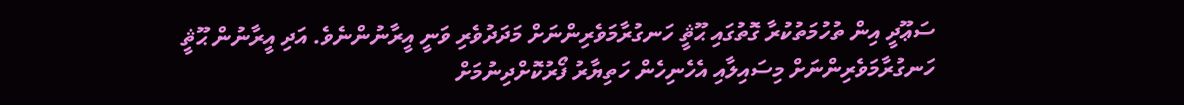ސަޢޫދީ އިން ތުހުމަތުކުރާ ގޮތުގައި ޙޫޘީ ހަނގުރާމަވެރިންނަށް މަދަދުވެރި ވަނީ އީރާނުންނެވެ. އަދި އީރާނުން ޙޫޘީ ހަނގުރާމަވެރިންނަށް މިސައިލާއި އެހެނިހެން ހަތިޔާރު ފޯރުކޮށްދިނުމަށް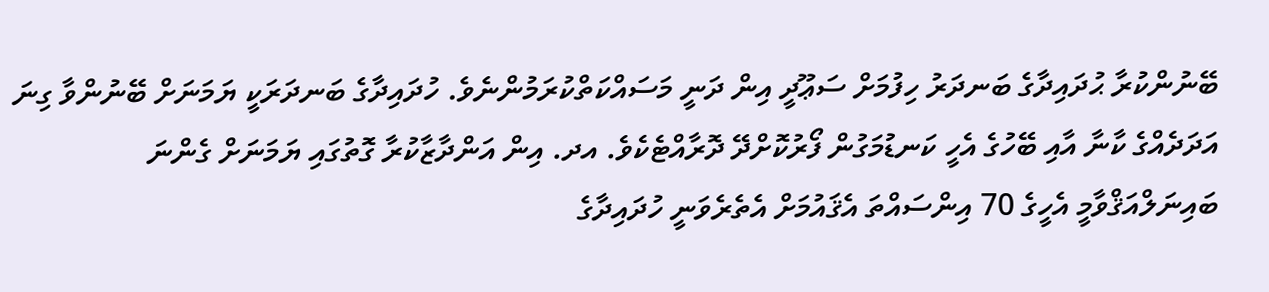ބޭނުންކުރާ ޙުދައިދާގެ ބަނދަރު ހިފުމަށް ސަޢޫދީ އިން ދަނީ މަސައްކަތްކުރަމުންނެވެ. ހުދައިދާގެ ބަނދަރަކީ ޔަމަނަށް ބޭނުންވާ ގިނަ އަދަދެއްގެ ކާނާ އާއި ބޭހުގެ އެހީ ކަނޑުމަގުން ފޯރުކޮށްދޭ ދޮރާއްޓެކެވެ. އދ. އިން އަންދާޒާކުރާ ގޮތުގައި ޔަމަނަށް ގެންނަ ބައިނަލްއަޤްވާމީ އެހީގެ 70 އިންސައްތަ އެޤައުމަށް އެތެރެވަނީ ހުދައިދާގެ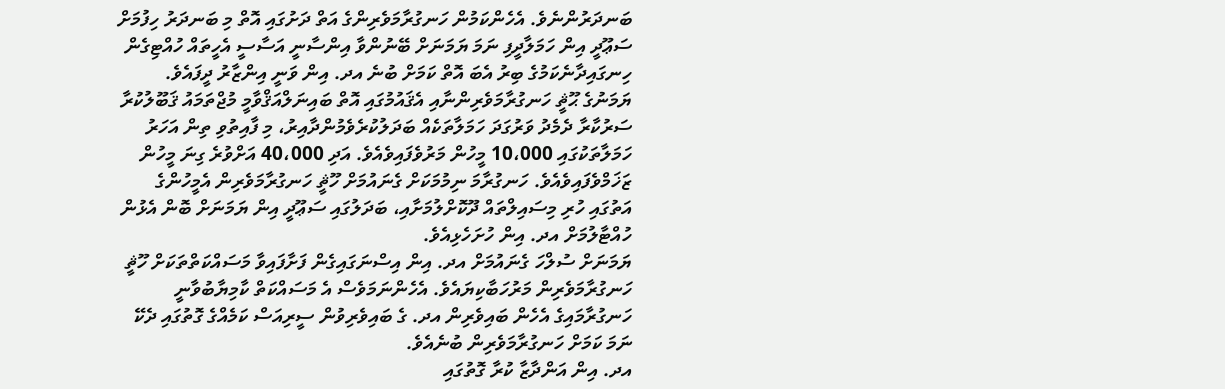ބަނދަރުންނެވެ. އެހެންކަމުން ހަނގުރާމަވެރިންގެ އަތް ދަށުގައި އޮތް މި ބަނދަރު ހިފުމަށް ސަޢޫދީ އިން ހަމަލާދީފި ނަމަ ޔަމަނަށް ބޭނުންވާ އިންސާނީ އަސާސީ އެހީތައް ހުއްޓިގެން ހިނގައިދާނެކަމުގެ ބިރު އެބަ އޮތް ކަމަށް ބުނެ އދ. އިން ވަނީ އިންޒާރު ދީފައެވެ.
ޔަމަނުގެ ޙޫޘީ ހަނގުރާމަވެރިންނާއި އެޤައުމުގައި އޮތް ބައިނަލްއަޤްވާމީ މުޖްތަމައު ޤަބޫލުކުރާ ސަރުކާރާ ދެމެދު ވަރުގަދަ ހަމަލާތަކެއް ބަދަލުކުރެވެމުންދާއިރު، މި ފާއިތުވި ތިން އަހަރު ހަމަލާތަކުގައި 10،000 މީހުން މަރުވެފައިވެއެވެ. އަދި 40،000 އަށްވުރެ ގިނަ މީހުން ޒަޚަމްވެފައިވެއެވެ. ހަނގުރާމަ ނިމުމަކަށް ގެނައުމަށް ހޫޘީ ހަނގުރާމަވެރިން އެމީހުންގެ އަތުގައި ހުރި މިސައިލްތައް ދޫކޮށްލުމަށާއި، ބަދަލުގައި ސަޢޫދީ އިން ޔަމަނަށް ބޮން އެޅުން ހުއްޓާލުމަށް އދ. އިން ހުށަހެޅިއެވެ.
ޔަމަނަށް ސުލްހަ ގެނައުމަށް އދ. އިން އިސްނަގައިގެން ފަށާފައިވާ މަސައްކަތްތަކަށް ހޫޘީ ހަނގުރާމަވެރިން މަރުހަބާކިޔައެވެ. އެހެންނަމަވެސް އެ މަސައްކަތް ކާމިޔާބުވާނީ ހަނގުރާމައިގެ އެހެން ބައިވެރިން އދ. ގެ ބައިވެރިވުން ސީރިއަސް ކަމެއްގެ ގޮތުގައި ދެކޭ ނަމަ ކަމަށް ހަނގުރާމަވެރިން ބުނެއެވެ.
އދ. އިން އަންދާޒާ ކުރާ ގޮތުގައި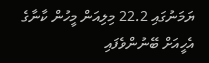ޔަމަނުގައި 22.2 މިލިއަން މީހުން ކާނާގެ އެހީއަށް ބޭނުންވެފައި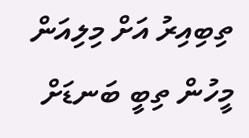ތިބިއިރު އަށް މިލިއަން މީހުން ތިބީ ބަނޑަށް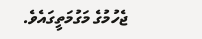ޖެހުމުގެ މަގުމަތީގައެވެ.